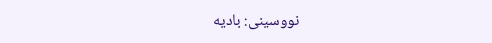نووسینی: بادیە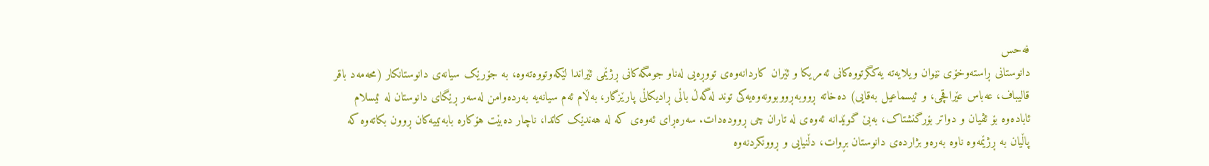فەحس
دانوستانی ڕاستەوخۆی نێوان ویلایەتە یەکگرتووەکانی ئەمریکا و ئێران کاردانەوەی تووڕەیی لەناو جومگەکانی ڕژێمی ئێراندا لێکەوتووەتەوە، بە جۆرێک سیانەی دانوستانکار (محەمەد باقر قالیباف، عەباس عێراقچی، و ئیسماعیل بەقایی) دەخاتە ڕووبەڕووبوونەوەیەکی توند لەگەڵ باڵی ڕادیکاڵی پارێزگار، بەڵام ئەم سیانەیە بەردەوامن لەسەر ڕێگای دانوستان لە ئیسلام ئابادەوە بۆ ئڤیان و دواتر بۆرگنشتاک، بەبێ گوێدانە ئەوەی لە تاران چی ڕوودەدات. سەرەڕای ئەوەی کە لە هەندێک کاتدا، ناچار دەبێت هۆکارە بابەتییەکان ڕوون بکاتەوە کە پاڵیان بە ڕژێمەوە ناوە بەرەو بژاردەی دانوستان بڕوات، دڵنیایی و ڕوونکردنەوە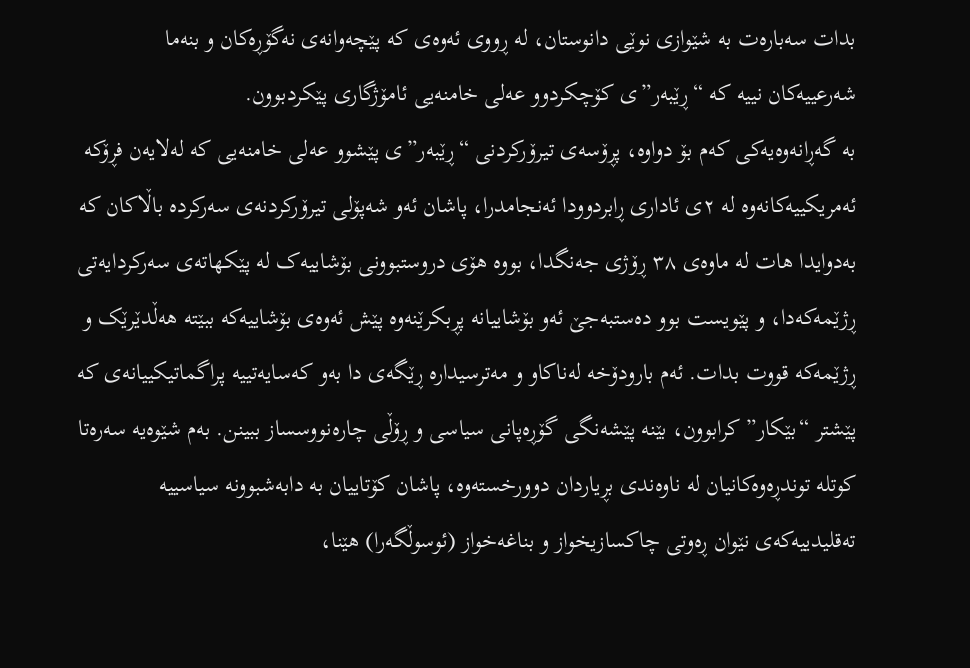بدات سەبارەت بە شێوازی نوێی دانوستان، لە ڕووی ئەوەی کە پێچەوانەی نەگۆڕەکان و بنەما شەرعییەکان نییە کە “ڕێبەر”ی کۆچکردوو عەلی خامنەیی ئامۆژگاری پێکردبوون.
بە گەڕانەوەیەکی کەم بۆ دواوە، پڕۆسەی تیرۆرکردنی “ڕێبەر”ی پێشوو عەلی خامنەیی کە لەلایەن فڕۆکە ئەمریکییەکانەوە لە ٢ی ئاداری ڕابردوودا ئەنجامدرا، پاشان ئەو شەپۆلی تیرۆرکردنەی سەرکردە باڵاکان کە بەدوایدا هات لە ماوەی ٣٨ ڕۆژی جەنگدا، بووە هۆی دروستبوونی بۆشاییەک لە پێکهاتەی سەرکردایەتی ڕژێمەکەدا، و پێویست بوو دەستبەجێ ئەو بۆشاییانە پڕبکرێنەوە پێش ئەوەی بۆشاییەکە ببێتە هەڵدێرێک و ڕژێمەکە قووت بدات. ئەم بارودۆخە لەناکاو و مەترسیدارە ڕێگەی دا بەو کەسایەتییە پراگماتیکییانەی کە پێشتر “بێکار” کرابوون، بێنە پێشەنگی گۆڕەپانی سیاسی و ڕۆڵی چارەنووسساز ببینن. بەم شێوەیە سەرەتا کوتلە توندڕەوەکانیان لە ناوەندی بڕیاردان دوورخستەوە، پاشان کۆتاییان بە دابەشبوونە سیاسییە تەقلیدییەکەی نێوان ڕەوتی چاکسازیخواز و بناغەخواز (ئوسوڵگەرا) هێنا،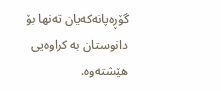گۆڕەپانەکەیان تەنها بۆ دانوستان بە کراوەیی هێشتەوە.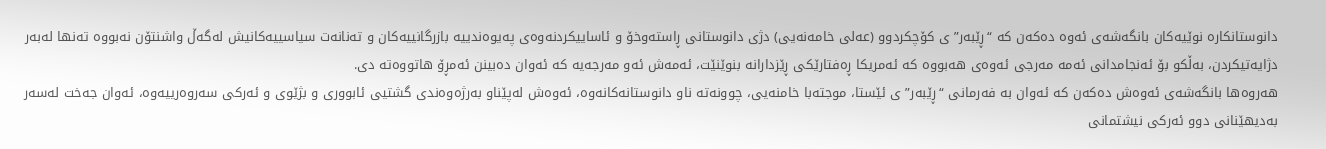دانوستانکارە نوێیەکان بانگەشەی ئەوە دەکەن کە “ڕێبەر”ی کۆچکردوو (عەلی خامەنەیی) دژی دانوستانی ڕاستەوخۆ و ئاساییکردنەوەی پەیوەندییە بازرگانییەکان و تەنانەت سیاسییەکانیش لەگەڵ واشنتۆن نەبووە تەنها لەبەر دژایەتیکردن، بەڵکو بۆ ئەنجامدانی ئەمە مەرجی ئەوەی هەبووە کە ئەمریکا ڕەفتارێکی ڕێزدارانە بنوێنێت، ئەمەش ئەو مەرجەیە کە ئەوان دەبینن ئەمڕۆ هاتووەتە دی.
هەروەها بانگەشەی ئەوەش دەکەن کە ئەوان بە فەرمانی “ڕێبەر”ی ئێستا، موجتەبا خامنەیی، چوونەتە ناو دانوستانەکانەوە، ئەوەش لەپێناو بەرژەوەندی گشتیی ئابووری و بژێوی و ئەرکی سەروەرییەوە، ئەوان جەخت لەسەر بەدیهێنانی دوو ئەرکی نیشتمانی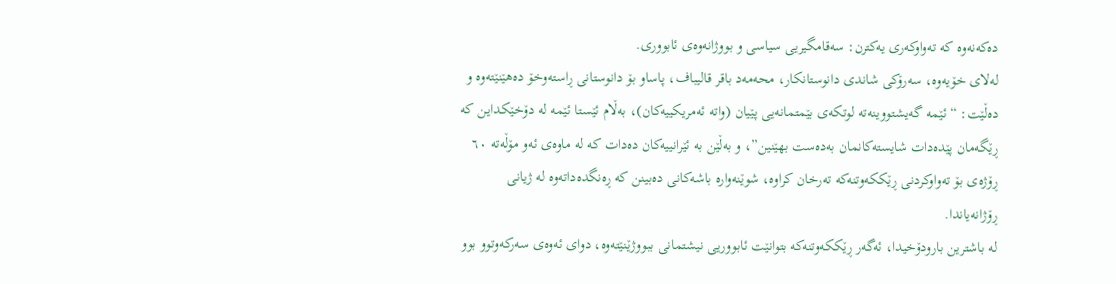دەکەنەوە کە تەواوکەری یەکترن: سەقامگیریی سیاسی و بووژانەوەی ئابووری.
لەلای خۆیەوە، سەرۆکی شاندی دانوستانکار، محەمەد باقر قالیباف، پاساو بۆ دانوستانی ڕاستەوخۆ دەهێنێتەوە و دەڵێت: “ئێمە گەیشتووینەتە لوتکەی بێمتمانەیی پێیان (واتە ئەمریکییەکان)، بەڵام ئێستا ئێمە لە دۆخێكداین کە ڕێگەمان پێدەدات شایستەکانمان بەدەست بهێنین”، و بەڵێن بە ئێرانییەکان دەدات کە لە ماوەی ئەو مۆڵەتە ٦٠ ڕۆژەی بۆ تەواوکردنی ڕێککەوتنەکە تەرخان کراوە، شوێنەوارە باشەکانی دەبینن کە ڕەنگدەداتەوە لە ژیانی ڕۆژانەیاندا.
لە باشترین بارودۆخیدا، ئەگەر ڕێککەوتنەکە بتوانێت ئابووریی نیشتمانی ببووژێنێتەوە، دوای ئەوەی سەرکەوتوو بوو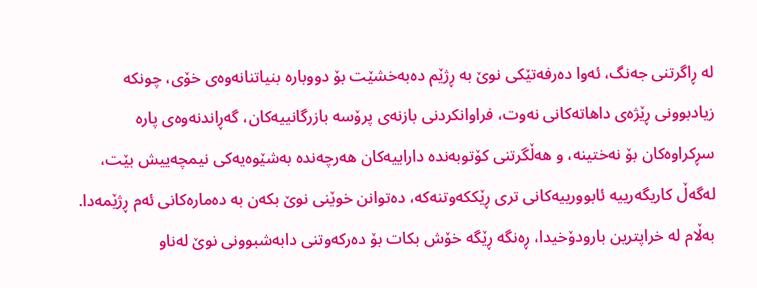لە ڕاگرتنی جەنگ، ئەوا دەرفەتێکی نوێ بە ڕژێم دەبەخشێت بۆ دووبارە بنیاتنانەوەی خۆی، چونکە زیادبوونی ڕێژەی داهاتەکانی نەوت، فراوانکردنی بازنەی پرۆسە بازرگانییەکان، گەڕاندنەوەی پارە سڕکراوەکان بۆ نەختینە، و هەڵگرتنی کۆتوبەندە داراییەکان هەرچەندە بەشێوەیەکی نیمچەییش بێت، لەگەڵ کاریگەرییە ئابوورییەکانی تری ڕێککەوتنەکە، دەتوانن خوێنی نوێ بکەن بە دەمارەکانی ئەم ڕژێمەدا.
بەڵام لە خراپترین بارودۆخیدا، ڕەنگە ڕێگە خۆش بکات بۆ دەرکەوتنی دابەشبوونی نوێ لەناو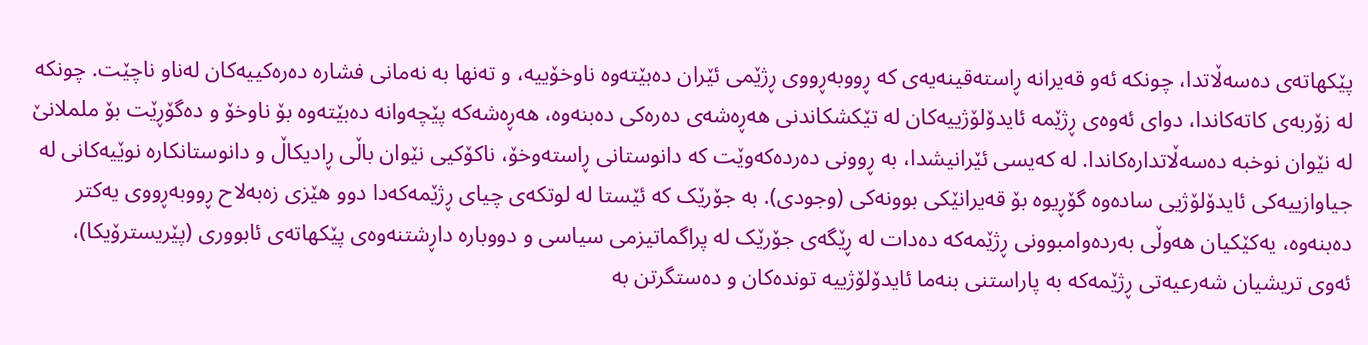پێکهاتەی دەسەڵاتدا، چونکە ئەو قەیرانە ڕاستەقینەیەی کە ڕووبەڕووی ڕژێمی ئێران دەبێتەوە ناوخۆییە، و تەنها بە نەمانی فشارە دەرەکییەکان لەناو ناچێت. چونکە لە زۆربەی کاتەکاندا، دوای ئەوەی ڕژێمە ئایدۆلۆژییەکان لە تێکشکاندنی هەڕەشەی دەرەکی دەبنەوە، هەڕەشەکە پێچەوانە دەبێتەوە بۆ ناوخۆ و دەگۆڕێت بۆ ململانێ لە نێوان نوخبە دەسەڵاتدارەکاندا. لە کەیسی ئێرانیشدا، بە ڕوونی دەردەکەوێت کە دانوستانی ڕاستەوخۆ، ناکۆکیی نێوان باڵی ڕادیکاڵ و دانوستانکارە نوێیەکانی لە جیاوازییەکی ئایدۆلۆژیی سادەوە گۆڕیوە بۆ قەیرانێکی بوونەکی (وجودی). بە جۆرێک کە ئێستا لە لوتکەی چیای ڕژێمەکەدا دوو هێزی زەبەلاح ڕووبەڕووی یەکتر دەبنەوە، یەکێکیان هەوڵی بەردەوامبوونی ڕژێمەکە دەدات لە ڕێگەی جۆرێک لە پراگماتیزمی سیاسی و دووبارە داڕشتنەوەی پێکهاتەی ئابووری (پێریسترۆیکا)، ئەوی تریشیان شەرعیەتی ڕژێمەکە بە پاراستنی بنەما ئایدۆلۆژییە توندەکان و دەستگرتن بە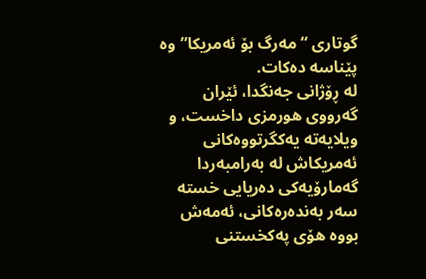گوتاری “مەرگ بۆ ئەمریکا”وە پێناسە دەکات.
لە ڕۆژانی جەنگدا، ئێران گەرووی هورمزی داخست، و ویلایەتە یەکگرتووەکانی ئەمریکاش لە بەرامبەردا گەمارۆیەکی دەریایی خستە سەر بەندەرەکانی، ئەمەش بووە هۆی پەکخستنی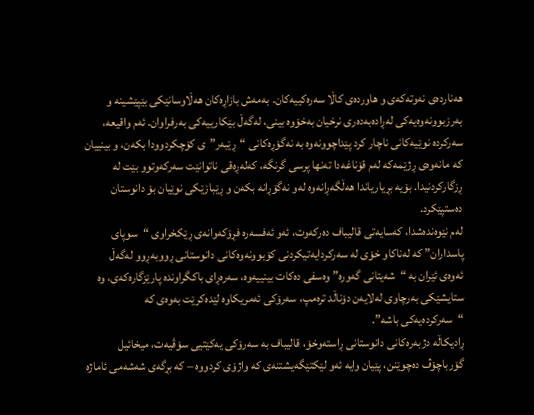هەناردەی نەوتەکەی و هاوردەی کاڵا سەرەکییەکان. بەمەش بازاڕەکان هەڵاوسانێکی بێپێشینە و بەرزبوونەوەیەکی لەڕادەبەدەری نرخیان بەخۆوە بینی، لەگەڵ بێکارییەکی بەرفراوان. ئەم واقیعە، سەرکردە نوێیەکانی ناچار کرد پێداچوونەوە بە نەگۆڕەکانی “ڕێبەر”ی کۆچکردوودا بکەن، و بینییان کە مانەوەی ڕژێمەکە لەم قۆناغەدا تەنها پرسی گرنگە، کەلەڕەقی ناتوانێت سەرکەوتوو بێت لە ڕزگارکردنیدا. بۆیە بڕیاریاندا هەڵگەڕانەوە لەو نەگۆڕانە بکەن و ڕێبازێکی نوێیان بۆ دانوستان دەستپێکرد.
لەم نێوەندەشدا، کەسایەتی قالیباف دەرکەوت، ئەو ئەفسەرە فڕۆکەوانەی ڕێکخراوی “سوپای پاسداران” کە لەناکاو خۆی لە سەرکردایەتیکردنی کۆبوونەوەکانی دانوستانی ڕووبەڕوو لەگەڵ ئەوەی ئێران بە “شەیتانی گەورە” وەسفی دەکات بینییەوە، سەرەڕای باکگراوندە پارێزگارەکەی، وە ستایشێکی بەرچاوی لەلایەن دۆناڵد ترەمپ، سەرۆکی ئەمریکاوە لێدەکرێت بەوەی کە “سەرکردەیەکی باشە”.
ڕادیکاڵە دژبەرەکانی دانوستانی ڕاستەوخۆ، قالیباف بە سەرۆکی یەکێتیی سۆڤیەت، میخائیل گۆرباچۆڤ دەچوێنن، پێیان وایە ئەو لێکتێگەیشتنەی کە واژۆی کردووە – کە بڕگەی شەشەمی ئاماژە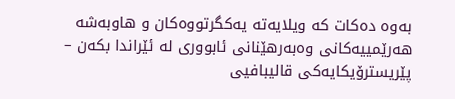بەوە دەکات کە ویلایەتە یەکگرتووەکان و هاوبەشە هەرێمییەکانی وەبەرهێنانی ئابووری لە ئێراندا بکەن – پێریسترۆیکایەکی قالیبافیی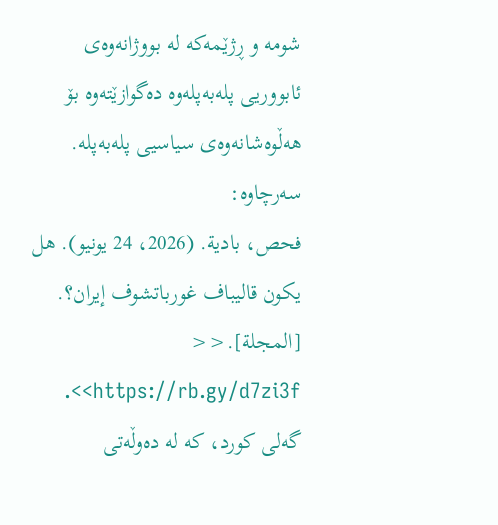شومە و ڕژێمەکە لە بووژانەوەی ئابووریی پلەبەپلەوە دەگوازێتەوە بۆ هەڵوەشانەوەی سیاسیی پلەبەپلە.
سەرچاوە:
فحص، بادية. (2026، 24 يونيو). هل يكون قاليباف غورباتشوف إيران؟. [المجلة].<< https://rb.gy/d7zi3f>>.
گەلی کورد، کە لە دەوڵەتی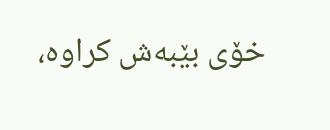خۆی بێبەش کراوە،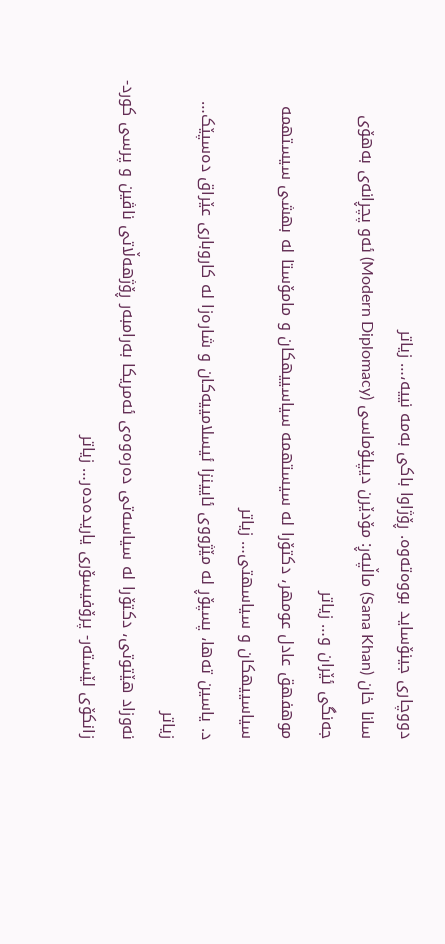دووچاری جینۆساید بووەتەوە. ڕۆژاوا باکی بەمە نییە،… زیاتر
سانا خان (Sana Khan) ماڵپەڕ: مۆدێرن دیپلۆماسی (Modern Diplomacy) ئەو پچڕانەی بەهۆی جەنگی ئێران و… زیاتر
موهفهق عادل عومهر، دكتۆرا له سیستهمه سیاسییهكان و مامۆستا له بهشی سیستهمه سیاسییهكان و سیاسهتی… زیاتر
د. یاسین تەها، پسپۆڕ لە مێژووی ئایینزا ئیسلامییەکان و شارەزا لە کاروباری عێراق دەسپێک… زیاتر
نەوزاد هێتوتی، دکتۆرا لە سیاسەتی دەرەوەی ئەمریکا بەرامبەر ڕۆژھەڵاتی ناڤین و پرسی كورد-زانكۆی لێستەر- پرۆفیسۆری یاریدەدەر… زیاتر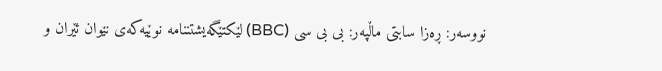نووسەر: ڕەزا سابتی ماڵپەر: بی بی سی (BBC) لێکتێگەیشتننامە نوێیەکەی نێوان ئێران و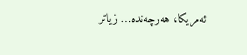ئەمریکا، هەرچەندە… زیاتر